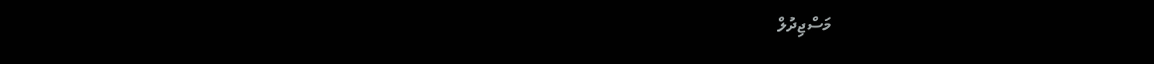މަސްޖިދުލް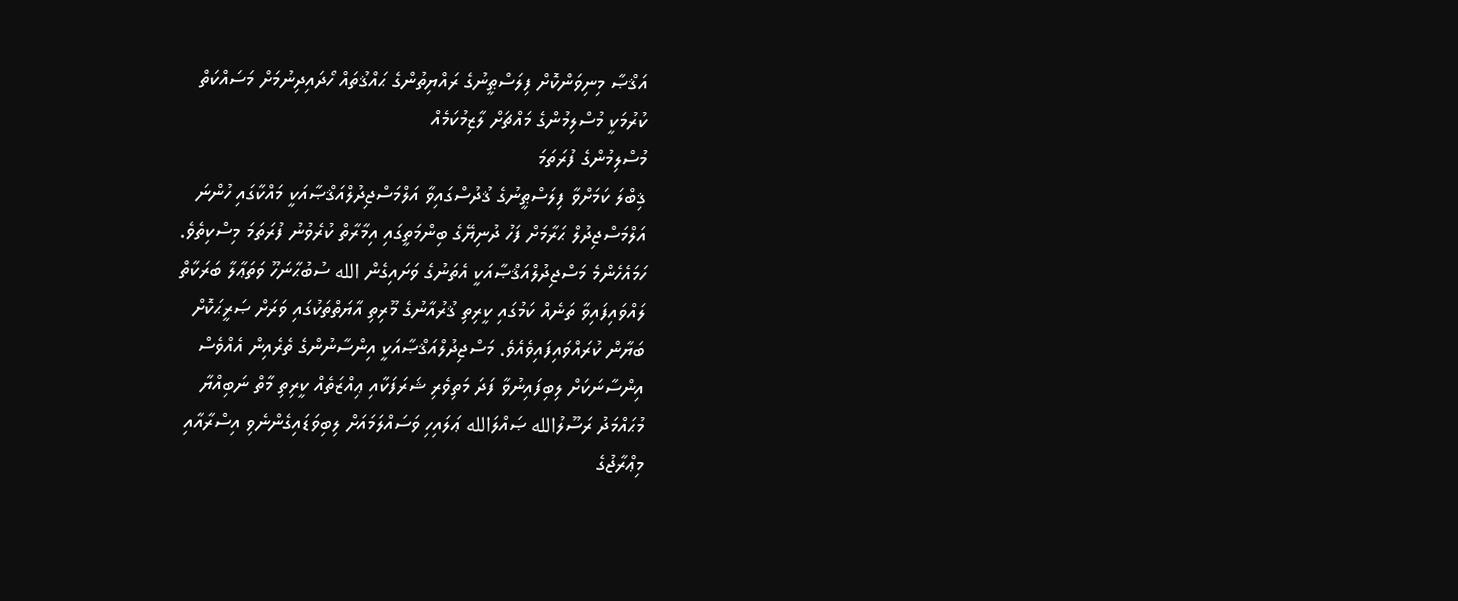އަޤްޞާ މިނިވަންކޮށް ފިލަސްޠީނުގެ ރައްޔިތުންގެ ޙައްޤުތައް ހޯދައިދިނުމަށް މަސައްކަތް
ކުރުމަކީ މުސްލިމުންގެ މައްޗަށް ލާޒިމުކަމެއް
މުސްލިމުންގެ ފުރަތަމަ
ޤިބްލަ ކަމަށްވާ ފިލަސްޠީނުގެ ޤުދުސްގައިވާ އަލްމަސްޖިދުލްއަޤްޞާއަކީ މައްކާގައި ހުންނަ
އަލްމަސްޖިދުލް ޙަރާމަށް ފަހު ދުނިޔޭގެ ބިންމަތީގައި އިމާރާތް ކުރެވުނު ފުރަތަމަ މިސްކިތެވެ.
ހަމައެހެންމެ މަސްޖިދުލްއަޤްޞާއަކީ އެތަނުގެ ވަށައިގެން الله ސުބުޙާނަހޫ ވަތަޢާލާ ބަރަކާތް
ލައްވައިފައިވާ ތަނެއް ކަމުގައި ކީރިތި ޤުރުއާނުގެ މޫރިތި އާޔަތްތަކުގައި ވަރަށް ޞަރީޙަކޮށް
ބަޔާން ކުރައްވައިފައިވެއެވެ. މަސްޖިދުލްއަޤްޞާއަކީ އިންސާނުންގެ ތެރެއިން އެއްވެސް
އިންސާނަކަށް ލިބިފައިނުވާ ފަދަ މަތިވެރި ޝަރަފަކާއި ޢިއްޒަތެއް ކީރިތި މާތް ނަބިއްޔާ
މުޙައްމަދު ރަސޫލުالله ޞައްލަالله ޢަލައިހި ވަސައްލަމައަށް ލިބިވަޑައިގެންނެވި އިސްރާއާއި
މިޢްރާޖުގެ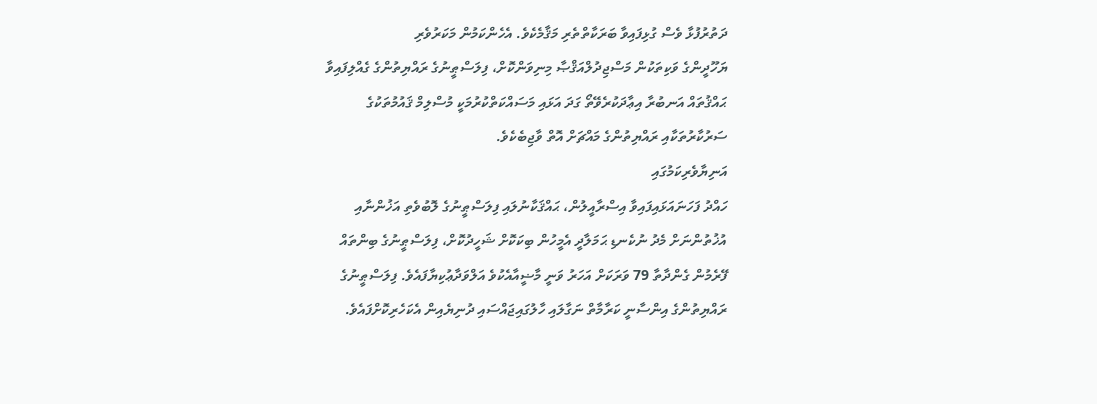ދަތުރުފުޅާ ވެސް ގުޅިފައިވާ ބަރަކާތްތެރި މަޤާމެކެވެ. އެހެންކަމުން މަކަރުވެރި
ޔަހޫދީންގެ ވަކިތަކުން މަސްޖިދުލްއަޤްޞާ މިނިވަންކޮށް، ފިލަސްޠީނުގެ ރައްޔިތުންގެ ގެއްލިފައިވާ
ޙައްޤުތައް އަނބުރާ އިޢާދަކުރެވޭތޯ ގަދަ އަޅައި މަސައްކަތްކުރުމަކީ މުސްލިމް ޤައުމުތަކުގެ
ސަރުކާރުތަކާއި ރައްޔިތުންގެ މައްޗަށް އޮތް ވާޖިބެކެވެ.
އަނިޔާވެރިކަމުގައި
ހައްދު ފަހަނައަޅައިފައިވާ އިސްރާއީލުން، ޙައްޤަކާނުލައި ފިލަސްޠީނުގެ ލޮބުވެތި އަޚުންނާއި
އުޚުތުންނަށް މެދު ނުކެނޑި ޙަމަލާދީ އެމީހުން ބިކަކޮށް ޝަހީދުކޮށް، ފިލަސްޠީނުގެ ބިންތައް
ފޭރެމުން ގެންދާތާ 79 ވަރަކަށް އަހަރު ވަނީ މާޟީއާއެކުވެ އަލްވަދާޢުކިޔާފައެވެ. ފިލަސްޠީނުގެ
ރައްޔިތުންގެ އިންސާނީ ކަރާމާތް ނަގާލައި ހާލުގައިޖައްސައި ދުނިޔެއިން އެކަހެރިކޮށްފައެވެ.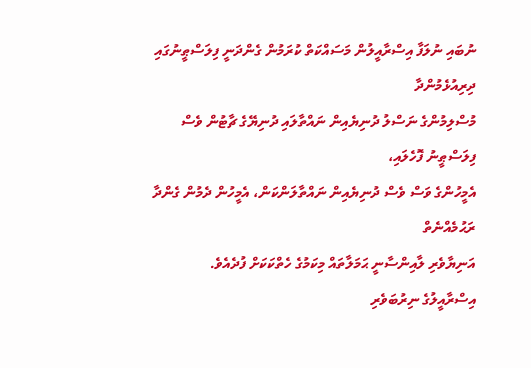ނުބައި ނުލަފާ އިސްރާއީލުން މަސައްކަތް ކުރަމުން ގެންދަނީ ފިލަސްޠީނުގައި ދިރިއުޅެމުންދާ
މުސްލިމުންގެ ނަސްލު ދުނިޔެއިން ނައްތާލައި ދުނިޔޭގެ ޗާޓުން ވެސް ފިލަސްޠީނު ފޮހެލައި،
އެމީހުންގެ ވަސް ވެސް ދުނިޔެއިން ނައްތާލަންކަން، އެމީހުން ދެމުން ގެންދާ ރަޙުމެއްނެތް
އަނިޔާވެރި ލާއިންސާނީ ޙަމަލާތައް މިކަމުގެ ހެތްކަކަށް ފުދެއެވެ.
އިސްރާއީލުގެ ނިރުބަވެރި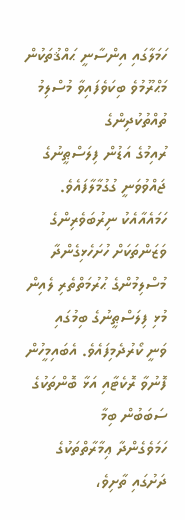ހަމަލާގައި އިންސާނީ ޙައްޤުތަކުން މަޙްރޫމުވެ ބިކަވެފައިވާ މުސްލިމު ތުއްތުކުދިންގެ
ރުއިމުގެ އަޑުން ފިލަސްޠީނުގެ ޖައްވުވަނީ ގުގުމާލާފައެވެ. ހަމައެއާއެކު ނިރުބަވެރިންގެ
ވަޒަންތަކަށް ހުށަހެޅިގެންދާ މުސްލިމުންގެ ޙުރުމަތްތެރި ލެއިން މުޅި ފިލަސްޠީނުގެ ބިމުގައި
ވަނީ ކޯރުދެމިފައެވެ. އެބައިމީހުން ފޮނުވާ ރޮކެޓާއި އަޅާ ބޮންތަކުގެ ސަބަބުން ބިމާ
ހަމަވެގެންދާ ޢިމާރާތްތަކުގެ ދަށުގައި ތާށިވެ،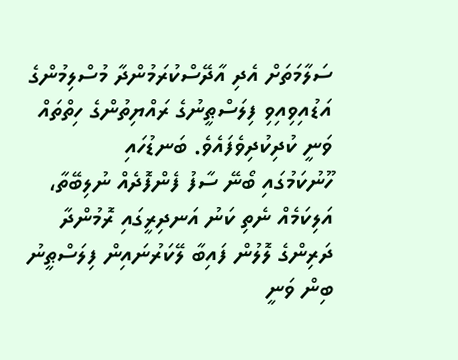ސަލާމަތަށް އެދި އާދޭސްކުރަމުންދާ މުސްލިމުންގެ
އަޑުއިވިއިވި ފިލަސްޠީނުގެ ރައްޔިތުންގެ ހިތްތައް ވަނީ ކުދިކުދިވެފައެވެ. ބަނޑުހައި
ހޫނުކަމުގައި ބޯނޭ ސާފު ފެންފޮދެއް ނުލިބޭތާ، އަލިކަމެއް ނެތި ކަނު އަނދިރީގައި ރޮމުންދާ
ދަރިންގެ ލޮލުން ފައިބާ ލޭކަރުނައިން ފިލަސްޠީނު ބިން ވަނީ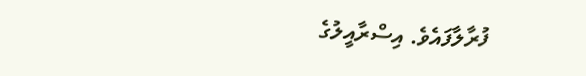ފުރާލާފައެވެ. އިސްރާއީލުގެ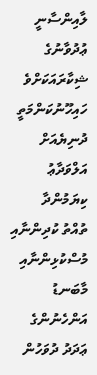ލާއިންސާނީ ޢުދުވާނުގެ ޝިކާރައަކަށްވެ ހައިހޫނުކަންމަތީ ދުނިޔެއަށް އަލްވަދާޢު ކިޔަމުންދާ
ތުއްތު ކުދިންނާއި މުސްކުޅިންނާއި މާބަނޑު އަންހެނުންގެ ޢަދަދު ދުވަހުން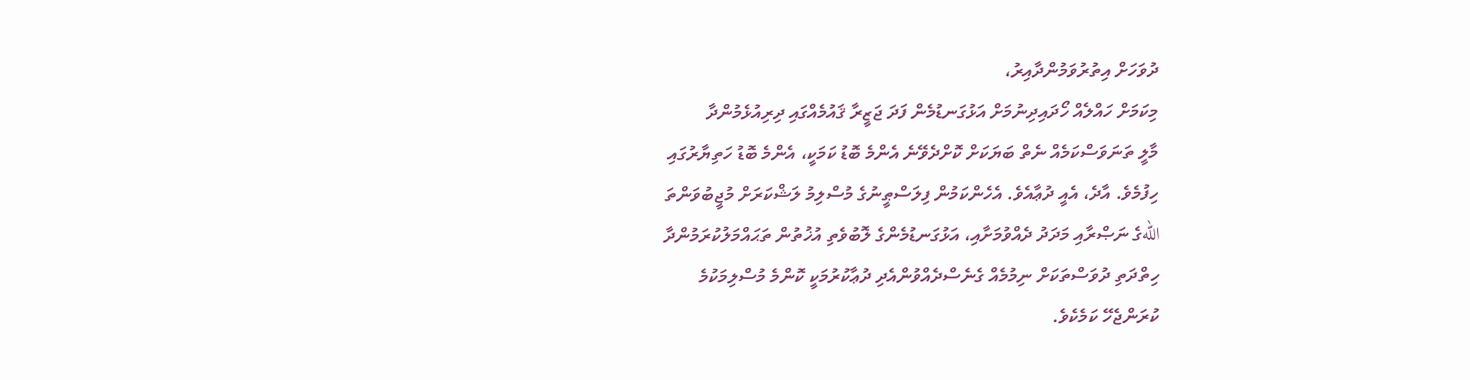ދުވަހަށް އިތުރުވަމުންދާއިރު،
މިކަމަށް ހައްލެއް ހޯދައިދިނުމަށް އަޅުގަނޑުމެން ފަދަ ޖަޒީރާ ޤައުމެއްގައި ދިރިއުޅެމުންދާ
މާލީ ތަނަވަސްކަމެއް ނެތް ބަޔަކަށް ކޮށްދެވޭނެ އެންމެ ބޮޑު ކަމަކީ، އެންމެ ބޮޑު ހަތިޔާރުގައި
ހިފުމެވެ. އާދެ، އެއީ ދުޢާއެވެ. އެހެންކަމުން ފިލަސްޠީނުގެ މުސްލިމު ލަޝްކަރަށް މުޖީބުވަންތަ
اللهގެ ނަޞްރާއި މަދަދު ދެއްވުމަށާއި، އަޅުގަނޑުމެންގެ ލޮބުވެތި އުޚުތުން ތަޙައްމަލުކުރަމުންދާ
ހިތްދަތި ދުވަސްތަކަށް ނިމުމެއް ގެނެސްދެއްވުންއެދި ދުޢާކުރުމަކީ ކޮންމެ މުސްލިމަކުމެ
ކުރަންޖެހޭ ކަމެކެވެ.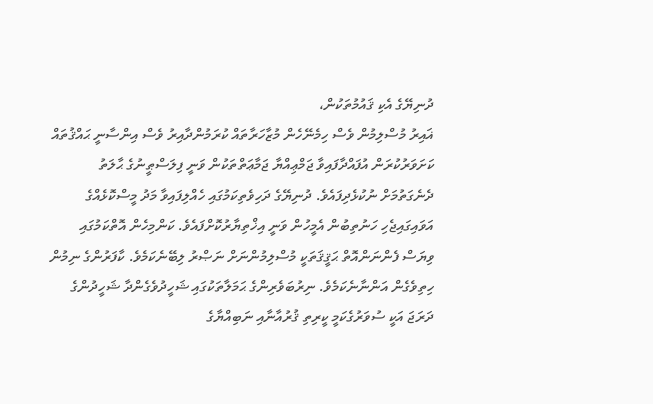ދުނިޔޭގެ އެކި ޤައުމުތަކުން،
ޣައިރު މުސްލިމުން ވެސް ހިމެނޭހެން މުޒާހަރާތައް ކުރަމުންދާއިރު ވެސް އިންސާނީ ޙައްޤުތައް
ކަށަވަރުކުރަން އުފައްދާފައިވާ ޖަމްޢިއްޔާ ޖަމާޢަތްތަކުން ވަނީ ފިލަސްޠީނުގެ ޙާލަތު
ދެނެގަތުމަށް ނުކުޅެދިފައެވެ. ދުނިޔޭގެ ދަހިވެތިކަމުގައި ހެއްލިފައިވާ މަދު މީސްކޮޅެއްގެ
އަވައިގައިޖެހި ހަނުތިބުން އެމީހުން ވަނީ އިޚްތިޔާރުކޮށްފައެވެ. ކަންމިހެން އޮތްކަމުގައި
ވިޔަސް ފެންނަންއޮތް ޙަޤީޤަތަކީ މުސްލިމުންނަށް ނަޞްރު ލިބޭނެކަމެވެ. ކާފަރުންގެ ނިމުން
ހިތިވެގެން އަންނާނެކަމެވެ. ނިރުބަވެރިންގެ ޙަމަލާތަކުގައި ޝަހީދުވެގެންދާ ޝަހީދުންގެ
ދަރަޖަ އަކީ ސުވަރުގެކަމީ ކީރިތި ޤުރުއާނާއި ނަބިއްޔާގެ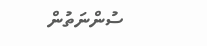ސުންނަތުން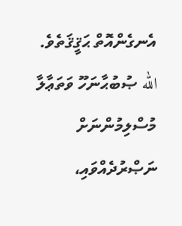އެނގެންއޮތް ޙަޤީޤަތެވެ.
الله ޞުބުޙާނަހޫ ވަތަޢާލާ މުސްލިމުންނަށް ނަޞްރުދެއްވައި،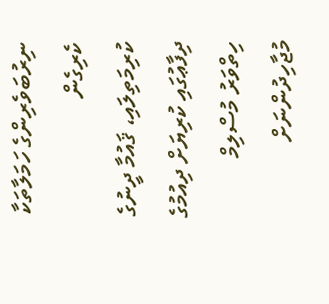ނިރުބަވެރިންގެ ހަމަލާތަކާ ކެރިގެން
ކުރިމަތިލައި، ޤައުމާ ދީނުގެ ދިފާޢުގައި ކުރިޔަށް ދިއުމުގެ ހިތްވަރު މުސްލިމް މުޖާހިދުންނަށް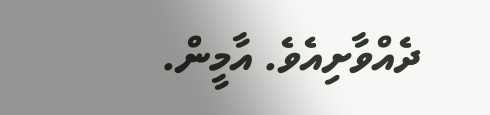ދެއްވާށިއެވެ. އާމީން.